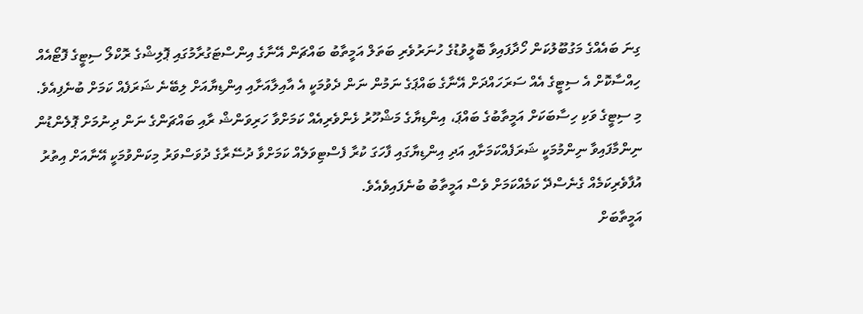ގިނަ ބައެއްގެ މަގުބޫލުކަން ހޯދާފައިވާ ބޮލީވުޑުގެ ހުނަރުވެރި ބަތަލް އަމީތާބު ބައްޗަން އޭނާގެ އިންސްޓަގުރާމުގައި ޕޮލިޝްގެ ރޮކްލޯ ސިޓީގެ ފޮޓޯއެއް ހިއްސާކޮށް އެ ސިޓީގެ އެއް ސަރަހައްދަށް އޭނާގެ ބައްޕަގެ ނަމުން ނަން ދެވުމަކީ އެ އާއިލާއަށާއި އިންޑިޔާއަށް ލިބޭނެ ޝަރަފެއް ކަމަށް ބުނެފިއެވެ.
މި ސިޓީގެ ވަކި ހިސާބަކަށް އަމީތާބުގެ ބައްޕަ، އިންޑިޔާގެ މަޝްހޫރު ޅެންވެރިއެއް ކަމަށްވާ ހަރިވަންޝް ރާއި ބައްޗަންގެ ނަން ދިނުމަށް ޕޮލެންޑުން ނިންމާފައިވާ ނިންމުމަކީ ޝަރަފެއްކަމަށާއި އަދި އިންޑިޔާގައި ފާހަގަ ކުރާ ފެސްޓިވަލެއް ކަމަށްވާ ދުސޭރާގެ ދުވަސްވަރު މިކަންވުމަކީ އޭނާއަށް އިތުރު އުފާވެރިކަމެއް ގެނެސްދޭ ކަމެއްކަމަށް ވެސް އަމީތާބު ބުނެފައިވެއެވެ.
އަމީތާބަށް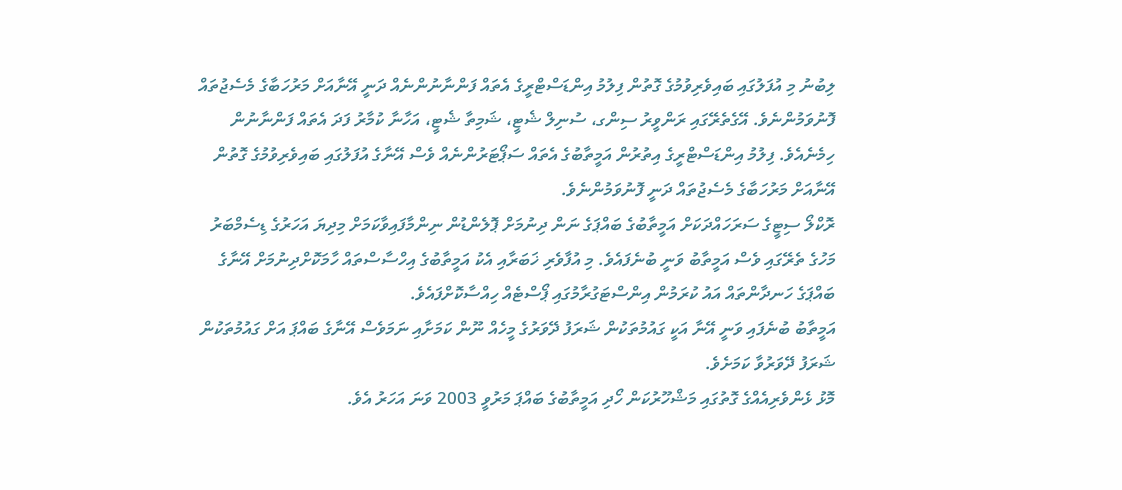ލިބުނު މި އުފަލުގައި ބައިވެރިވުމުގެ ގޮތުން ފިލުމު އިންޑަސްޓްރީގެ އެތައް ފަންނާނުންނެއް ދަނީ އޭނާއަށް މަރުހަބާގެ މެސެޖުތައް ފޮނުވަމުންނެވެ. އޭގެތެރޭގައި ރަންވީރު ސިންގ، ސުނިލް ޝެޓީ، ޝަމިތާ ޝެޓީ، އަހާނާ ކުމާރު ފަދަ އެތައް ފަންނާނުން ހިމެނެއެވެ. ފިލުމު އިންޑަސްޓްރީގެ އިތުރުން އަމީތާބުގެ އެތައް ސަޕޯޓަރުންނެއް ވެސް އޭނާގެ އުފަލުގައި ބައިވެރިވުމުގެ ގޮތުން އޭނާއަށް މަރުހަބާގެ މެސެޖުތައް ދަނީ ފޮނުވަމުންނެވެ.
ރޮކްލޯ ސިޓީގެ ސަރަހައްދަކަށް އަމީތާބުގެ ބައްޕަގެ ނަން ދިނުމަށް ޕޮލެންޑުން ނިންމާފައިވާކަމަށް މިދިޔަ އަހަރުގެ ޑިސެމްބަރު މަހުގެ ތެރޭގައި ވެސް އަމީތާބު ވަނީ ބުނެފައެވެ. މި އުފާވެރި ޚަބަރާއި އެކު އަމީތާބުގެ އިހްސާސްތައް ހާމަކޮށްދިނުމަށް އޭނާގެ ބައްޕަގެ ހަނދާންތައް އައު ކުރަމުން އިންސްޓަގުރާމުގައި ޕޯސްޓެއް ހިއްސާކޮށްފައެވެ.
އަމީތާބު ބުނެފައި ވަނީ އޭނާ އަކީ ގައުމުތަކުން ޝަރަފު ދޭވަރުގެ މީހެއް ނޫން ކަމަށާއި ނަމަވެސް އޭނާގެ ބައްޕަ އަށް ގައުމުތަކުން ޝަރަފު ދޭވަރުވާ ކަމަށެވެ.
މޮޅު ޅެންވެރިއެއްގެ ގޮތުގައި މަޝްހޫރުކަން ހޯދި އަމީތާބުގެ ބައްޕަ މަރުވީ 2003 ވަނަ އަހަރު އެވެ.